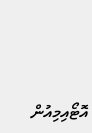އޮޓޯއިމިއުން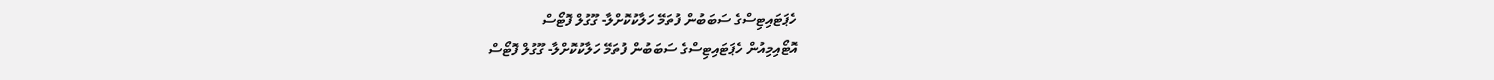ހެޕަޓައިޓިސްގެ ސަބަބުން ފުތަމޭ ހަލާކުކޮށްލާ- ގޫގުލް ފޮޓޯސް
އޮޓޯއިމިއުން ހެޕަޓައިޓިސްގެ ސަބަބުން ފުތަމޭ ހަލާކުކޮށްލާ- ގޫގުލް ފޮޓޯސް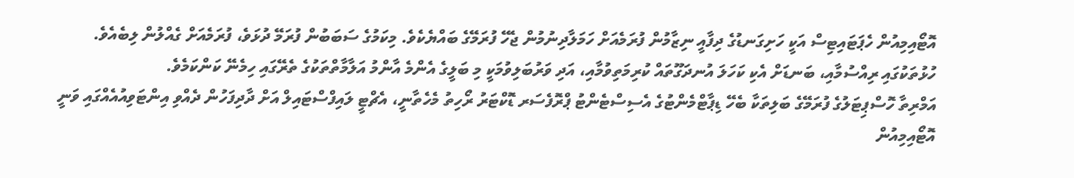އޮޓޯއިމިއުން ހެޕަޓައިޓިސް އަކީ ހަށިގަނޑުގެ ދިފާއީ ނިޒާމުން ފުރަމެއަށް ހަމަލާދިނުމުން ޖެހޭ ފުރަމޭގެ ބައްޔެކެވެ. މިކަމުގެ ސަބަބުން ފުރަމޭ ދުޅަވެ، ފުރަމެއަށް ގެއްލުން ލިބެއެވެ. ހުޅުތަކުގައި ރިއްސުމާއި، ބަނޑަށް އެކި ކަހަލަ އުނދަގޫތައް ކުރިމަތިވުމާއި، އަދި ވަރުބަލިވުމަކީ މި ބަލީގެ އެންމެ އާންމު އަލާމާތްތަކުގެ ތެރޭގައި ހިމެނޭ ކަންކަމެވެ.
އަމްރިތާ ހޮސްޕިޓަލުގެ ފުރަމޭގެ ބަލިތަކާ ބެހޭ ޑިޕާޓްމެންޓުގެ އެސިސްޓެންޓު ޕްރޮފެސަރ ޑޮކްޓަރު ރޯހިތު މެހެތާނީ، އެޗްޓީ ލައިފްސްޓައިލް އަށް ދާދިފަހުން ދެއްވި އިންޓަވިއުއެއްގައި ވަނީ އޮޓޯއިމިއުން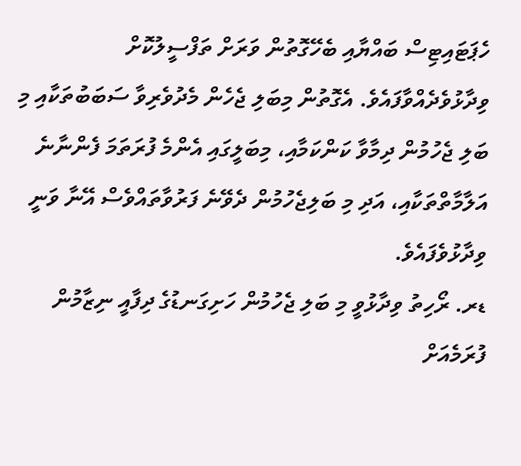ހެޕަޓައިޓިސް ބައްޔާއި ބެހޭގޮތުން ވަރަށް ތަފްސީލުކޮށް ވިދާޅުވެދެއްވާފައެވެ. އެގޮތުން މިބަލި ޖެހެން މެދުވެރިވާ ސަބަބުތަކާއި މި ބަލި ޖެހުމުން ދިމާވާ ކަންކަމާއި، މިބަލީގައި އެންމެ ފުރަތަމަ ފެންނާނެ އަލާމާތްތަކާއި، އަދި މި ބަލިޖެހުމުން ދެވޭނެ ފަރުވާތައްވެސް އޭނާ ވަނީ ވިދާޅުވެފައެވެ.
ޑރ. ރޯހިތު ވިދާޅުވީ މި ބަލި ޖެހުމުން ހަށިގަނޑުގެ ދިފާއީ ނިޒާމުން ފުރަމެއަށް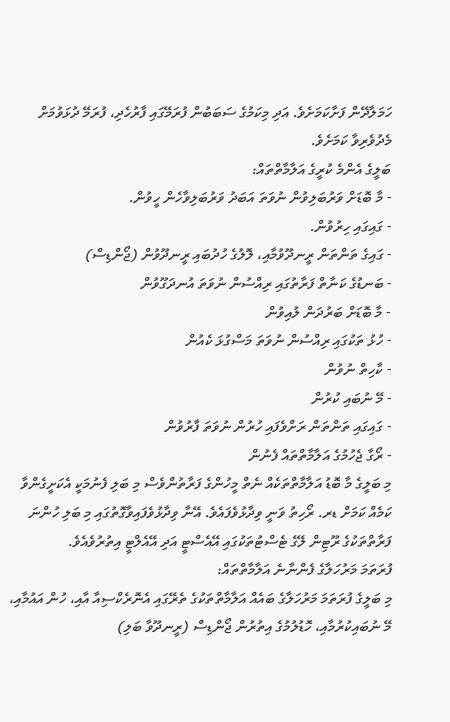ހަމަލާދޭން ފަށާކަމަށެވެ. އަދި މިކަމުގެ ސަބަބުން ފުރަމޭގައި ފާރުހެދި، ފުރަމޭ ދުޅަވުމަށް މެދުވެރިވާ ކަމަށެވެ.
ބަލީގެ އެންމެ ކުރީގެ އަލާމާތްތައް:
⁃ މާ ބޮޑަށް ވަރުބަލިވުން ނުވަތަ އަބަދު ވަރުބަލިވާހެން ހީވުން.
⁃ ގައިގައި ހިރުވުން.
⁃ ގައިގެ ތަންތަން ރީނދޫވުމާއި، ލޮލުގެ ހުދުބައި ރީނދޫވުން (ޖޯންޑިސް)
⁃ ބަނޑުގެ ކަނާތް ފަރާތުގައި ރިއްސުން ނުވަތަ އުނދަގޫވުން
⁃ މާ ބޮޑަށް ބަރުދަން ލުއިވުން
⁃ ހުޅު ތަކުގައި ރިއްސުން ނުވަތަ މަސްގުޅަ ކެއުން
⁃ ކާހިތް ނުވުން
⁃ މޭ ނުބައި ކުރުން
⁃ ގައިގައި ތަންތަން ރަށްވެފައި ހުރުން ނުވަތަ ފާރުވުން
⁃ ރޯގާ ޖެހުމުގެ އަލާމާތްތައް ފެނުން
މި ބަލީގެ މާ ބޮޑު އަލާމާތްތަކެއް ނެތް މީހުންގެ ފަރާތުންވެސް މި ބަލި ފެނުމަކީ އެކަށީގެންވާ ކަމެއް ކަމަށް ޑރ. ރޯހިތު ވަނީ ވިދާޅުވެފައެވެ. އޭނާ ވިދާޅުވެފައިވާގޮތުގައި މި ބަލި ހުންނަ ފަރާތްތަކުގެ ރޫޓިން ލޭގެ ޓެސްޓުތަކުގައި އޭއެސްޓީ އަދި އޭއެލްޓީ އިތުރުވެއެވެ.
ފުރަތަމަ މަރުހަލާގެ ފެންނާނެ އަލާމާތްތައް:
މި ބަލީގެ ފުރަތަމަ މަރުހަލާގެ ބައެއް އަލާމާތްތަކުގެ ތެރޭގައި އެނޮރެކްސިއާ އާއި، ހުން އައުމާއި، މޭ ނުބައިކުރުމާއި، ހޮޑުލުމުގެ އިތުރުން ޖޯންޑިސް (ރީނދޫވާ ބަލި)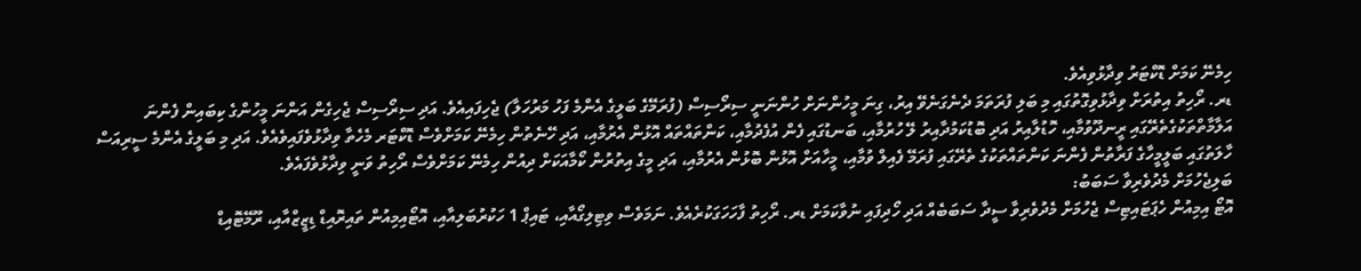ހިމެނޭ ކަމަށް ޑޮކްޓަރު ވިދާޅުވިއެވެ.
ޑރ. ރޯހިތު އިތުރަށް ވިދާޅުވިގޮތުގައި މި ބަލި ފުރަތަމަ ދެނެގަނެވޭ އިރު، ގިނަ މީހުންނަށް ހުންނަނީ ސިރޯސިސް (ފުރަމޭގެ ބަލީގެ އެންމެ ފަހު މަރުހަލާ) ޖެހިފައިއެވެ. އަދި ސިރޯސިސް ޖެހިގެން އަންނަ މީހުންގެ ކިބައިން ފެންނަ އަލާމާތްތަކުގެތެރޭގައި ރީނދޫވުމާއި، ހޮޑުލާއިރު އަދި ބޮޑުކަމުދާއިރު ލޭ ހުރުމާއި، ބަނޑުގައި ފެން އުފެދުމާއި، ކަންތައްތައް އޮޅުން އެރުމާއި، އަދި ހޭނެތުން ހިމެނޭ ކަމަށްވެސް ޑޮކްޓަރ މެހެތާ ވިދާޅުވެފައިވެއެވެ. އަދި މި ބަލީގެ އެންމެ ސީރިއަސް ހާލަތުގައި ބަލީމީހާގެ ފަރާތުން ފެންނަ ކަންތައްތަކުގެ ތެރޭގައި ފުރަމޭ ފެއިލް ވުމާއި، މީހާއަށް އޮޅުން ބޮޅުން އެރުމާއި، އަދި މީގެ އިތުރުން ކޯމާއަކަށް ދިއުން ހިމެނޭ ކަމަށްވެސް ރޯހިތު ވަނީ ވިދާޅުވެފައެވެ.
ބަލިޖެހުމަށް މެދުވެރިވާ ސަބަބު:
އޮޓޯ އިމިއުން ހެޕަޓައިޓިސް ޖެހުމަށް މެދުވެރިވާ ސީދާ ސަބަބެއް އަދި ހޯދިފައި ނުވާކަމަށް ޑރ. ރޯހިތު ފާހަހަގަކުރެއެވެ. ނަމަވެސް ވިޓިލިގޯއާއި، ޓައިޕް 1 ހަކުރުބަލިއާއި، އޮޓޯއިމިއުން ތައިރޮއިޑް ޑިޒީޒްއާއި، ރޫމޭޓޮއިޑް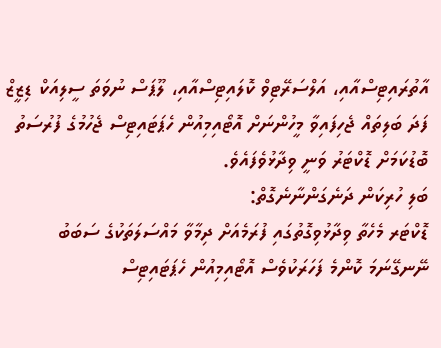އާތުރައިޓިސްއާއި، އަލްސަރޭޓިވް ކޮލައިޓިސްއާއި، ލޫޕަސް ނުވަތަ ސީލިއަކް ޑިޒީޒް ފަދަ ބަލިތައް ޖެހިފައިވާ މީހުންނަށް އޮޓޯއިމިއުން ހެޕަޓައިޓިސް ޖެހުމުގެ ފުރުސަތު ބޮޑުކަމަށް ޑޮކްޓަރު ވަނީ ވިދާޅުވެފައެވެ.
ބަލި ހުރިކަން ދަނެގަންނާނެގޮތް:
ޑޮކްޓަރ މެހެތާ ވިދާޅުވިގޮތުގައި ފުރަމެއަށް ދިމާވާ މައްސަލަތަކުގެ ސަބަބު ނޭނގޭނަމަ ކޮންމެ ފަހަރަކުވެސް އޮޓޯއިމިއުން ހެޕަޓައިޓިސް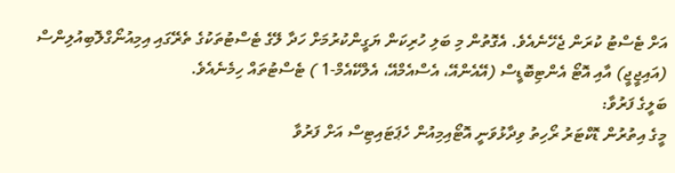އަށް ޓެސްޓު ކުރަން ޖެހޭނެއެވެ. އެގޮތުން މި ބަލި ހުރިކަން ޔަގީންކުރުމަށް ހަދާ ލޭގެ ޓެސްޓުތަކުގެ ތެރޭގައި އިމިއުނޯގްލޮބިއުލިންސް (އައިޖީޖީ) އާއި އޮޓޯ އެންޓިބޮޑީސް (އޭއެންއޭ، އެސްއެމްއޭ، އެލްކޭއެމް-1 ) ޓެސްޓުތައް ހިމެނެއެވެ.
ބަލީގެ ފަރުވާ:
މީގެ އިތުރުން ޑޮކްޓަރު ރޯހިތު ވިދާޅުވަނީ އޮޓޯއިމިއުން ހެޕަޓައިޓިސް އަށް ފަރުވާ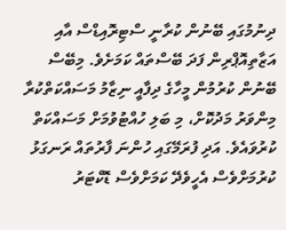ދިނުމުގައި ބޭނުން ކުރާނީ ސްޓިރޮއިޑްސް އާއި އަޒާތިއޮޕްރިން ފަދަ ބޭސްތައް ކަމަށެވެ. މިބޭސް ބޭނުން ކުރުމުން މީހާގެ ދިފާއީ ނިޒާމު މަސައްކަތްކުރާ މިންވަރު މަދުކޮށް، މި ބަލި ހުއްޓުވުމަށް މަސައްކަތް ކުރުވައެވެ. އަދި ފުރަމޭގައި ހުންނަ ފާރުތައް ރަނގަޅު ކުރުމަށްވެސް އެހީވެދޭ ކަމަށްވެސް ޑޮކްޓަރު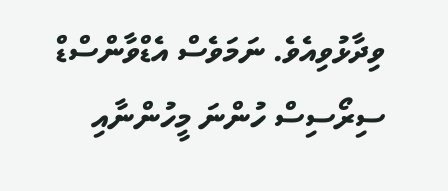ވިދާޅުވިއެވެ. ނަމަވެސް އެޑްވާންސްޑް ސިރޯސިސް ހުންނަ މީހުންނާއި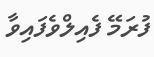ފުރަމޭ ފެއިލްވެފައިވާ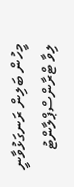މީހުން ބަލިން ރަނގަޅުވާނީ ލިވާ ޓްރާންސްޕްލާންޓު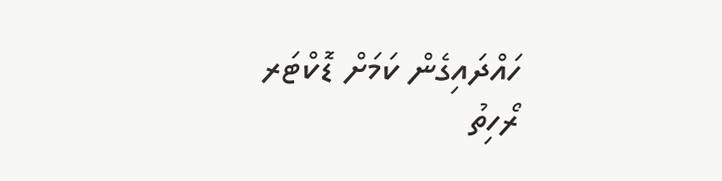ހައްދައިގެން ކަމަށް ޑޮކްޓަރ ރޯހިތު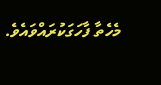މެހެތާ ފާހަގަކުރައްވައެވެ.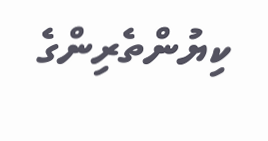ކިޔުންތެރިންގެ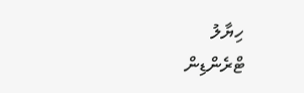ހިޔާލު
ޓްރެންޑިން